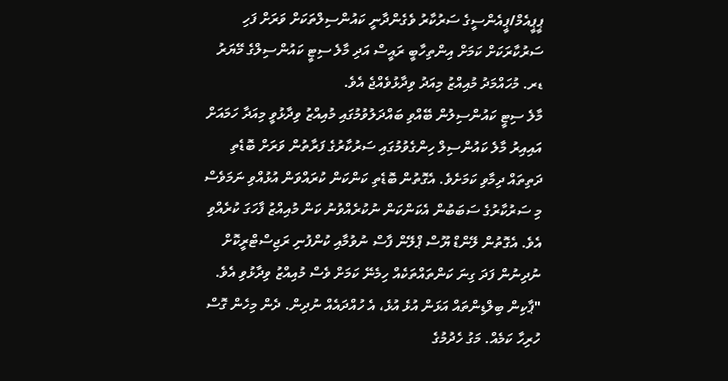ޕީޕީއެމް/ޕީއެންސީގެ ސަރުކާރު ވެގެންދާނީ ކައުންސިލްތަކަށް ވަރަށް ފަހި ސަރުކާރަކަށް ކަމަށް އިންތިހާބީ ރައީސް އަދި މާލެ ސިޓީ ކައުންސިލްގެ މޭޔަރު ޑރ. މުހައްމަދު މުއިއްޒު މިއަދު ވިދާޅުވެއްޖެ އެވެ.
މާލެ ސިޓީ ކައުންސިލުން ބޭއްވި ބައްދަލުވުމުގައި މުއިއްޒު ވިދާޅުވީ މިއަދާ ހަމައަށް އައިއިރު މާލެ ކައުންސިލް ހިންގެވުމުގައި ސަރުކާރުގެ ފަރާތުން ވަރަށް ބޮޑެތި ދަތިތައް ދިމާވި ކަމަށެވެ. އެގޮތުން ބޮޑެތި ކަންކަން ކުރައްވަން އުޅުއްވި ނަމަވެސް މި ސަރުކާރުގެ ސަބަބުން އެކަންކަން ނުކުރެއްވުނު ކަން މުއިއްޒު ފާހަގަ ކުރެއްވި އެވެ. އެގޮތުން ލޭންޑް ޔޫސް ޕްލޭން ފާސް ނުވުމާއި ކުންފުނި ރަޖިސްޓްރީކޮށް ނުދިނުން ފަދަ ގިނަ ކަންތައްތަކެއް ހިމެނޭ ކަމަށް ވެސް މުއިއްޒު ވިދާޅުވި އެވެ.
"ޕާކިން ބިލްޑިންތައް އަޅަން އުޅެ އުޅެ، އެ ހުއްދައެއް ނުދިން. ދެން މިހެން ގޮސް ހުރިހާ ކަމެއް. މަގު ހެދުމުގެ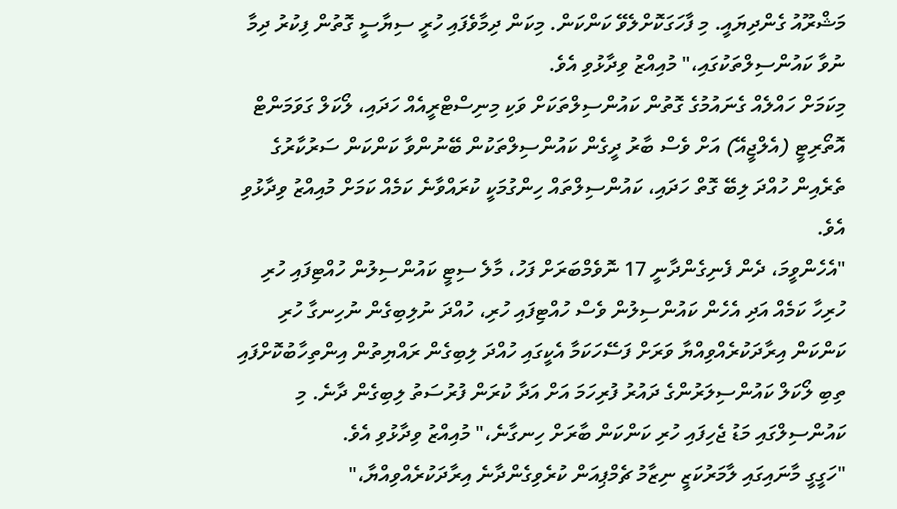މަޝްރޫއު ގެންދިޔައީ. މި ފާހަގަކޮށްލެވޭ ކަންކަން. މިކަން ދިމާވެފައި ހުރީ ސިޔާސީ ގޮތުން ފިކުރު ދިމާ ނުވާ ކައުންސިލްތަކުގައި،" މުއިއްޒު ވިދާޅުވި އެވެ.
މިކަމަށް ހައްލެއް ގެނައުމުގެ ގޮތުން ކައުންސިލްތަކަށް ވަކި މިނިސްޓްރީއެއް ހަދައި، ލޯކަލް ގަވަމަންޓް އޮތޯރިޓީ (އެލްޖީއޭ) އަށް ވެސް ބާރު ދީގެން ކައުންސިލްތަކުން ބޭނުންވާ ކަންކަން ސަރުކާރުގެ ތެރެއިން ހުއްދަ ލިބޭ ގޮތް ހަދައި، ކައުންސިލްތައް ހިންގުމަކީ ކުރައްވާނެ ކަމެއް ކަމަށް މުއިއްޒު ވިދާޅުވި އެވެ.
"އެހެންވީމަ، ދެން ފެނިގެންދާނީ 17 ނޮވެމްބަރަށް ފަހު، މާލެ ސިޓީ ކައުންސިލުން ހުއްޓިފައި ހުރި ހުރިހާ ކަމެއް އަދި އެހެން ކައުންސިލުން ވެސް ހުއްޓިފައި ހުރި، ހުއްދަ ނުލިބިގެން ނުހިނގާ ހުރި ކަންކަން އިރާދަކުރެއްވިއްޔާ ވަރަށް ފަސޭހަކަމާ އެކީގައި ހުއްދަ ލިބިގެން ރައްޔިތުން އިންތިހާބުކޮށްފައި ތިބި ލޯކަލް ކައުންސިލަރުންގެ ދައުރު ފުރިހަމަ އަށް އަދާ ކުރަން ފުރުސަތު ލިބިގެން ދާނެ. މި ކައުންސިލްގައި މަޑު ޖެހިފައި ހުރި ކަންކަން ބާރަށް ހިނގާނެ،" މުއިއްޒު ވިދާޅުވި އެވެ.
"ހަގީގީ މާނައިގައި ލާމަރުކަޒީ ނިޒާމު ޗެމްޕިއަން ކުރެވިގެންދާނެ އިރާދަކުރެއްވިއްޔާ،"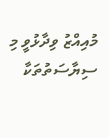މުއިއްޒު ވިދާޅުވީ މި ސިޔާސަތުތަކާ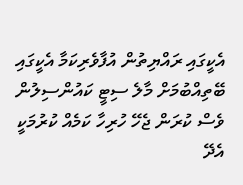އެކީގައި ރައްޔިތުން އުފާވެރިކަމާ އެކީގައި ބޭތިއްބުމަށް މާލެ ސިޓީ ކައުންސިލުން ވެސް ކުރަން ޖެހޭ ހުރިހާ ކަމެއް ކުރުމަކީ އެދޭ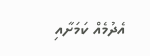އެދުމެއް ކަމަށާއި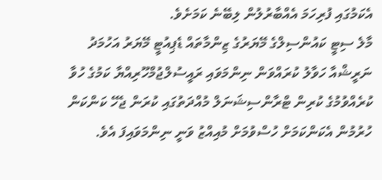އެކަމުގައި ފުރިހަމަ އެއްބާރުލުން ލިބޭނެ ކަމަށެވެ.
މާލެ ސިޓީ ކައުންސިލްގެ މޭޔަރުގެ ޒިންމާތައް ޑެޕިއުޓީ މޭޔަރު އަހުމަދު ނަރީޝްއާ ހަވާލު ކުރައްވަން ނިންމަވައި ރައީސުލްޖުމްހޫރިއްޔާ ކަމުގެ ހުވާ ކުރެއްވުމުގެ ކުރިން ޓްރާންސިޝަނަލް މުއްދަތުގައި ކުރަން ޖެހޭ ކަންކަން ހުރުމުން އެކަންކަމަށް ހުސްވުމަށް މުއިއްޒު ވަނީ ނިންމަވައިފަ އެވެ.